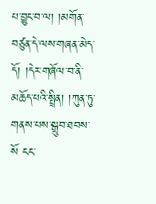པ་བྱུང་བ་ལ། །མགོན་བཙུན་དེ་ལས་གཞན་མེད་དོ། །དེར་གཞོལ་བ་ནི་མཆོད་པའི་སྤྲིན། །ཀུན་ཏུ་གནས་པས་སྒྲུབ་ཐབས་སོ ངང་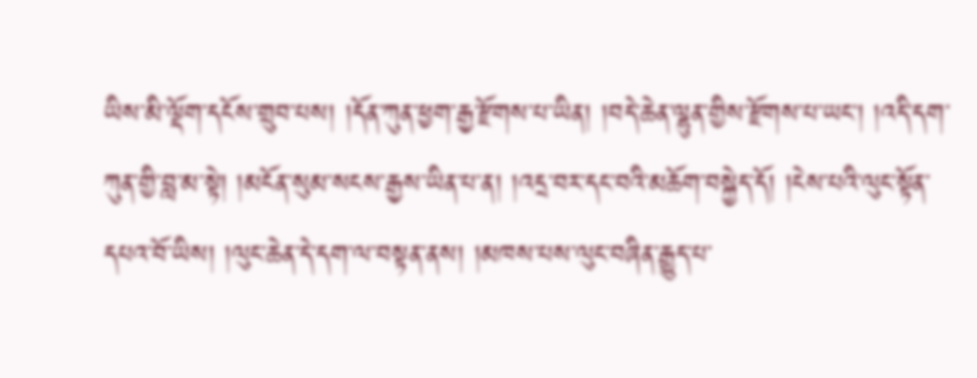ཡིས་མི་ལྡོག་དངོས་གྲུབ་པས། །དོན་ཀུན་ཕྱག་རྒྱ་རྫོགས་པ་ཡིན། །བདེ་ཆེན་ལྷུན་གྱིས་རྫོགས་པ་ཡང་། །འདི་དག་ཀུན་གྱི་བླ་མ་སྟེ། །མངོན་སུམ་སངས་རྒྱས་ཡིན་པ་ན། །འདྲ་བར་དང་བའི་མཆོག་བསྐྱེད་དོ། །ངེས་པའི་ལུང་སྟོན་དཔའ་བོ་ཡིས། །ལུང་ཆེན་དེ་དག་ལ་བསྟན་ནས། །མཁས་པས་ལུང་བཞིན་རྒྱུད་པ་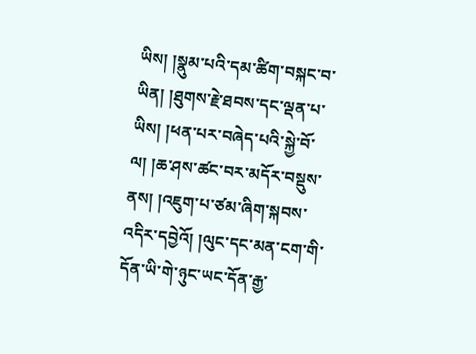ཡིས། །སྣུམ་པའི་དམ་ཚིག་བསྐང་བ་ཡིན། །ཐུགས་རྗེ་ཐབས་དང་ལྡན་པ་ཡིས། །ཕན་པར་བཞེད་པའི་སྐྱེ་བོ་ལ། །ཆ་ཤས་ཚང་བར་མདོར་བསྡུས་ནས། །འཇུག་པ་ཙམ་ཞིག་སྐབས་འདིར་དབྱེའོ། །ལུང་དང་མན་ངག་གི་དོན་ཡི་གེ་ཉུང་ཡང་དོན་རྒྱ་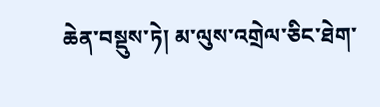ཆེན་བསྡུས་ཏེ། མ་ལུས་འགྲེལ་ཅིང་ཐེག་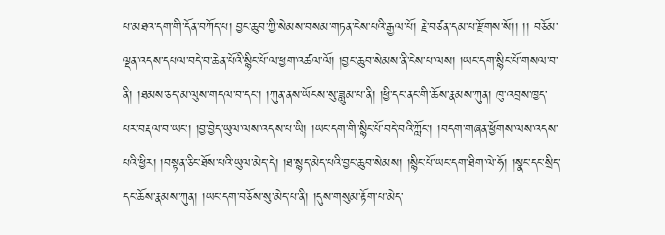པ་མཐའ་དག་གི་དོན་བཀོད་པ། བྱང་ཆུབ་ཀྱི་སེམས་བསམ་གཏན་ངེས་པའི་རྒྱལ་པོ། རྗེ་བཙན་དམ་པ་རྫོགས་སོ།། །། བཅོམ་ལྡན་འདས་དཔལ་བདེ་བ་ཆེན་པོའི་སྙིང་པོ་ལ་ཕྱག་འཚལ་ལོ། །བྱང་ཆུབ་སེམས་ནི་ངེས་པ་ལས། །ཡང་དག་སྙིང་པོ་གསལ་བ་ནི། །ཐམས་ཅད་མ་ལུས་གདལ་བ་དང་། །ཀུན་ནས་ཡོངས་སུ་ཟླུམ་པ་ནི། །ཕྱི་དང་ནང་གི་ཆོས་རྣམས་ཀུན། ཁུ་འབྲས་ཁྱད་པར་བརྡལ་བ་ཡང་། །བྱ་བྱེད་ཡུལ་ལས་འདས་པ་ཡི། །ཡང་དག་གི་སྙིང་པོ་བདེ་བའི་ཀློང་། །བདག་གཞན་ཕྱོགས་ལས་འདས་པའི་ཕྱིར། །བསྟན་ཅིང་ཐོས་པའི་ཡུལ་མེད་དེ། །ཐ་སྙད་མེད་པའི་བྱང་ཆུབ་སེམས། །སྙིང་པོ་ཡང་དག་ཐིག་ལེ་ཧོ། །སྣང་དང་སྲིད་དང་ཆོས་རྣམས་ཀུན། །ཡང་དག་བཅོས་སུ་མེད་པ་ནི། །དུས་གསུམ་རྟོག་པ་མེད་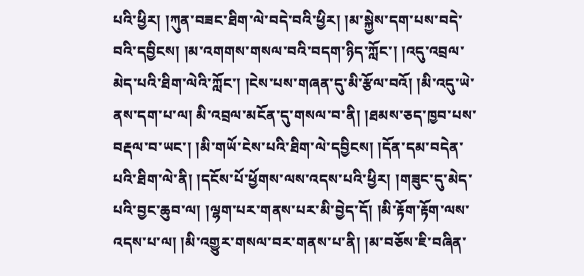པའི་ཕྱིར། །ཀུན་བཟང་ཐིག་ལེ་བདེ་བའི་ཕྱིར། །མ་སྐྱེས་དག་པས་བདེ་བའི་དབྱིངས། །མ་འགགས་གསལ་བའི་བདག་ཉིད་ཀློང་། །འདུ་འབྲལ་མེད་པའི་ཐིག་ལེའི་ཀློང་། །ངེས་པས་གཞན་དུ་མི་རྩོལ་བའོ། །མི་འདུ་ཡེ་ནས་དག་པ་ལ། མི་འབྲལ་མངོན་དུ་གསལ་བ་ནི། །ཐམས་ཅད་ཁྱབ་པས་བརྡལ་བ་ཡང་། །མི་གཡོ་ངེས་པའི་ཐིག་ལེ་དབྱིངས། །དོན་དམ་བདེན་པའི་ཐིག་ལེ་ནི། །དངོས་པོ་ཕྱོགས་ལས་འདས་པའི་ཕྱིར། །གཟུང་དུ་མེད་པའི་བྱང་ཆུབ་ལ། །ལྷག་པར་གནས་པར་མི་བྱེད་དོ། །མི་རྟོག་རྟོག་ལས་འདས་པ་ལ། །མི་འགྱུར་གསལ་བར་གནས་པ་ནི། །མ་བཅོས་ཇི་བཞིན་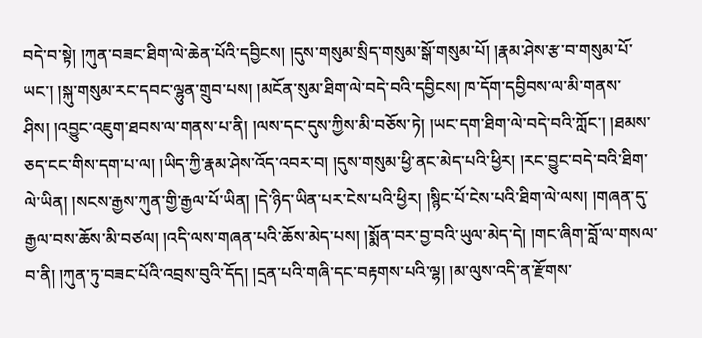བདེ་བ་སྟེ། །ཀུན་བཟང་ཐིག་ལེ་ཆེན་པོའི་དབྱིངས། །དུས་གསུམ་སྲིད་གསུམ་སྒོ་གསུམ་པོ། །རྣམ་ཤེས་རྩ་བ་གསུམ་པོ་ཡང་། །སྐུ་གསུམ་རང་དབང་ལྷུན་གྲུབ་པས། །མངོན་སུམ་ཐིག་ལེ་བདེ་བའི་དབྱིངས། ཁ་དོག་དབྱིབས་ལ་མི་གནས་ཤིས། །འབྱུང་འཇུག་ཐབས་ལ་གནས་པ་ནི། །ལས་དང་དུས་ཀྱིས་མི་བཅོས་ཏེ། །ཡང་དག་ཐིག་ལེ་བདེ་བའི་ཀློང་། །ཐམས་ཅད་ངང་གིས་དག་པ་ལ། །ཡིད་ཀྱི་རྣམ་ཤེས་འོད་འབར་བ། །དུས་གསུམ་ཕྱི་ནང་མེད་པའི་ཕྱིར། །རང་བྱུང་བདེ་བའི་ཐིག་ལེ་ཡིན། །སངས་རྒྱས་ཀུན་གྱི་རྒྱལ་པོ་ཡིན། །དེ་ཉིད་ཡིན་པར་ངེས་པའི་ཕྱིར། །སྙིང་པོ་ངེས་པའི་ཐིག་ལེ་ལས། །གཞན་དུ་རྒྱལ་བས་ཆོས་མི་བཙལ། །འདི་ལས་གཞན་པའི་ཆོས་མེད་པས། །སྨོན་བར་བྱ་བའི་ཡུལ་མེད་དེ། །གང་ཞིག་བློ་ལ་གསལ་བ་ནི། །ཀུན་ཏུ་བཟང་པོའི་འབྲས་བུའི་དོད། །དྲན་པའི་གཞི་དང་བརྟགས་པའི་ལྷ། །མ་ལུས་འདི་ན་རྫོགས་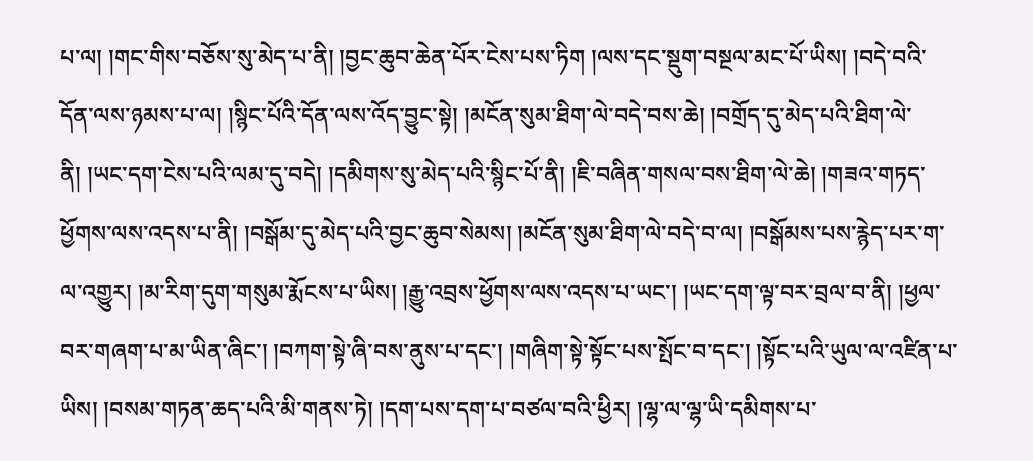པ་ལ། །གང་གིས་བཅོས་སུ་མེད་པ་ནི། །བྱང་ཆུབ་ཆེན་པོར་ངེས་པས་ཏིག །ལས་དང་སྡུག་བསྔལ་མང་པོ་ཡིས། །བདེ་བའི་དོན་ལས་ཉམས་པ་ལ། །སྙིང་པོའི་དོན་ལས་འོད་བྱུང་སྟེ། །མངོན་སུམ་ཐིག་ལེ་བདེ་བས་ཆེ། །བགྲོད་དུ་མེད་པའི་ཐིག་ལེ་ནི། །ཡང་དག་ངེས་པའི་ལམ་དུ་བདེ། །དམིགས་སུ་མེད་པའི་སྙིང་པོ་ནི། །ཇི་བཞིན་གསལ་བས་ཐིག་ལེ་ཆེ། །གཟའ་གཏད་ཕྱོགས་ལས་འདས་པ་ནི། །བསྒོམ་དུ་མེད་པའི་བྱང་ཆུབ་སེམས། །མངོན་སུམ་ཐིག་ལེ་བདེ་བ་ལ། །བསྒོམས་པས་རྙེད་པར་ག་ལ་འགྱུར། །མ་རིག་དུག་གསུམ་རྨོངས་པ་ཡིས། །རྒྱུ་འབྲས་ཕྱོགས་ལས་འདས་པ་ཡང་། །ཡང་དག་ལྟ་བར་བྲལ་བ་ནི། །ཕྱལ་བར་གཞག་པ་མ་ཡིན་ཞིང་། །བཀག་སྟེ་ཞི་བས་ནུས་པ་དང་། །གཞིག་སྟེ་སྟོང་པས་སྤོང་བ་དང་། །སྟོང་པའི་ཡུལ་ལ་འཛིན་པ་ཡིས། །བསམ་གཏན་ཆད་པའི་མི་གནས་ཏེ། །དག་པས་དག་པ་བཙལ་བའི་ཕྱིར། །ལྷ་ལ་ལྷ་ཡི་དམིགས་པ་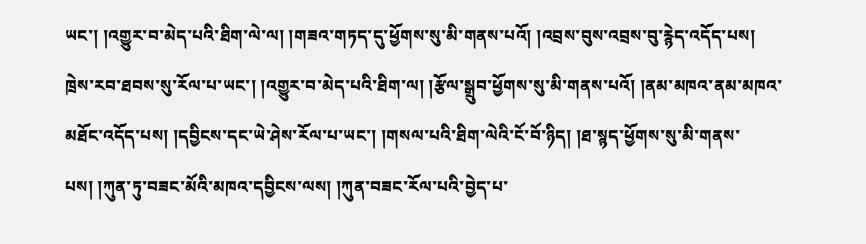ཡང་། །འགྱུར་བ་མེད་པའི་ཐིག་ལེ་ལ། །གཟའ་གཏད་དུ་ཕྱོགས་སུ་མི་གནས་པའོ། །འབྲས་བུས་འབྲས་བུ་རྙེད་འདོད་པས། ཁྲེས་རབ་ཐབས་སུ་རོལ་པ་ཡང་། །འགྱུར་བ་མེད་པའི་ཐིག་ལ། །རྩོལ་སྒྲུབ་ཕྱོགས་སུ་མི་གནས་པའོ། །ནམ་མཁའ་ནམ་མཁའ་མཐོང་འདོད་པས། །དབྱིངས་དང་ཡེ་ཤེས་རོལ་པ་ཡང་། །གསལ་པའི་ཐིག་ལེའི་ངོ་བོ་ཉིད། །ཐ་སྙད་ཕྱོགས་སུ་མི་གནས་པས། །ཀུན་ཏུ་བཟང་མོའི་མཁའ་དབྱིངས་ལས། །ཀུན་བཟང་རོལ་པའི་བྱེད་པ་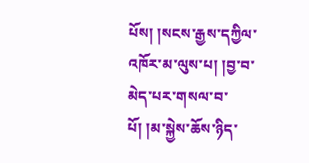པོས། །སངས་རྒྱས་དཀྱིལ་འཁོར་མ་ལུས་པ། །བྱ་བ་མེད་པར་གསལ་བ་པོ། །མ་སྐྱེས་ཆོས་ཉིད་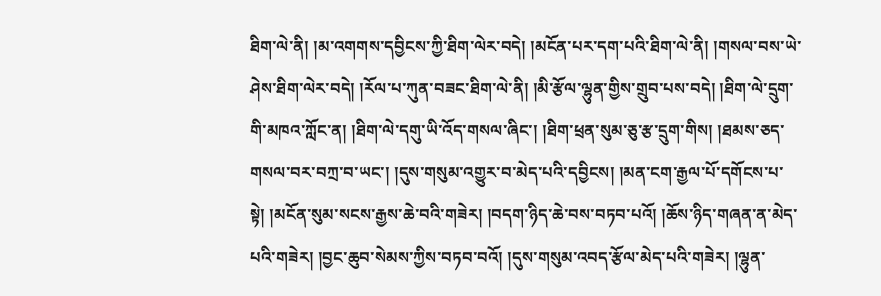ཐིག་ལེ་ནི། །མ་འགགས་དབྱིངས་ཀྱི་ཐིག་ལེར་བདེ། །མངོན་པར་དག་པའི་ཐིག་ལེ་ནི། །གསལ་བས་ཡེ་ཤེས་ཐིག་ལེར་བདེ། །རོལ་པ་ཀུན་བཟང་ཐིག་ལེ་ནི། །མི་རྩོལ་ལྷུན་གྱིས་གྲུབ་པས་བདེ། །ཐིག་ལེ་དྲུག་གི་མཁའ་ཀློང་ན། །ཐིག་ལེ་དགུ་ཡི་འོད་གསལ་ཞིང་། །ཐིག་ཕྲན་སུམ་ཅུ་རྩ་དྲུག་གིས། །ཐམས་ཅད་གསལ་བར་བཀྲ་བ་ཡང་། །དུས་གསུམ་འགྱུར་བ་མེད་པའི་དབྱིངས། །མན་ངག་རྒྱལ་པོ་དགོངས་པ་སྟེ། །མངོན་སུམ་སངས་རྒྱས་ཆེ་བའི་གཟེར། །བདག་ཉིད་ཆེ་བས་བཏབ་པའོ། །ཆོས་ཉིད་གཞན་ན་མེད་པའི་གཟེར། །བྱང་ཆུབ་སེམས་ཀྱིས་བཏབ་བའོ། །དུས་གསུམ་འབད་རྩོལ་མེད་པའི་གཟེར། །ལྷུན་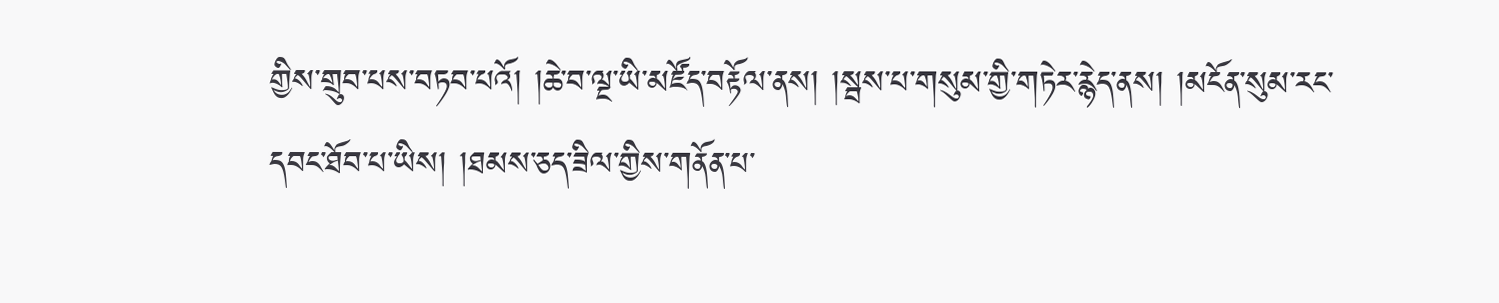གྱིས་གྲུབ་པས་བཏབ་པའོ། །ཆེ་བ་ལྔ་ཡི་མཛོད་བརྟོལ་ནས། །སྦས་པ་གསུམ་གྱི་གཏེར་རྙེད་ནས། །མངོན་སུམ་རང་དབང་ཐོབ་པ་ཡིས། །ཐམས་ཅད་ཟིལ་གྱིས་གནོན་པ་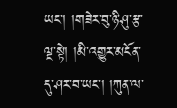ཡང་། །གཟེར་བུ་ཉི་ཤུ་རྩ་ལྔ་སྟེ། །མི་འགྱུར་མངོན་དུ་ཤར་བ་ཡང་། །ཀུན་ལ་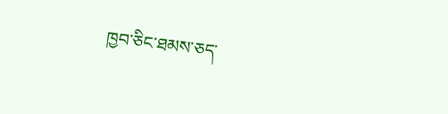ཁྱབ་ཅིང་ཐམས་ཅད་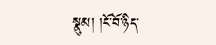སྣུམ། །ངོ་བོ་ཉིད་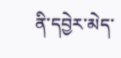ནི་དབྱེར་མེད་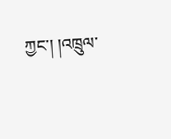ཀྱང་། །འཁྲུལ་